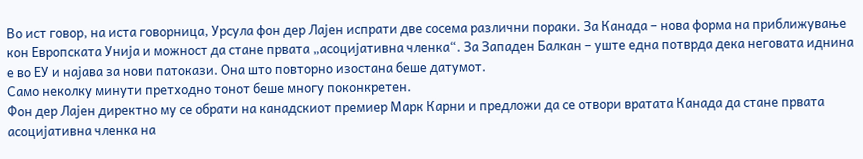Во ист говор, на иста говорница, Урсула фон дер Лајен испрати две сосема различни пораки. За Канада – нова форма на приближување кон Европската Унија и можност да стане првата „асоцијативна членка“. За Западен Балкан – уште една потврда дека неговата иднина е во ЕУ и најава за нови патокази. Она што повторно изостана беше датумот.
Само неколку минути претходно тонот беше многу поконкретен.
Фон дер Лајен директно му се обрати на канадскиот премиер Марк Карни и предложи да се отвори вратата Канада да стане првата асоцијативна членка на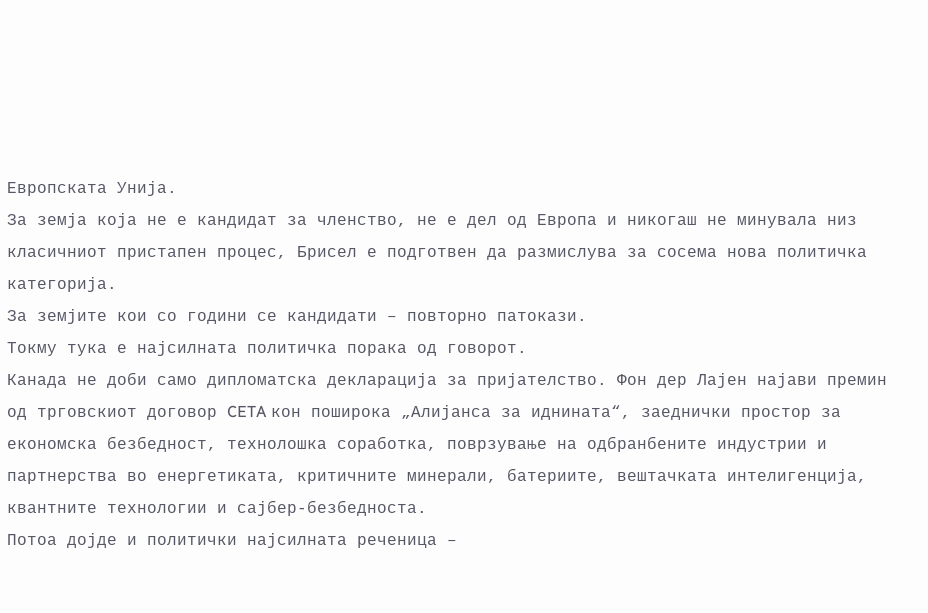Европската Унија.
За земја која не е кандидат за членство, не е дел од Европа и никогаш не минувала низ класичниот пристапен процес, Брисел е подготвен да размислува за сосема нова политичка категорија.
За земјите кои со години се кандидати – повторно патокази.
Токму тука е најсилната политичка порака од говорот.
Канада не доби само дипломатска декларација за пријателство. Фон дер Лајен најави премин од трговскиот договор CETA кон поширока „Алијанса за иднината“, заеднички простор за економска безбедност, технолошка соработка, поврзување на одбранбените индустрии и партнерства во енергетиката, критичните минерали, батериите, вештачката интелигенција, квантните технологии и сајбер-безбедноста.
Потоа дојде и политички најсилната реченица –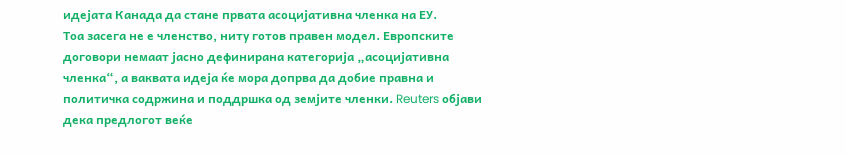идејата Канада да стане првата асоцијативна членка на ЕУ.
Тоа засега не е членство, ниту готов правен модел. Европските договори немаат јасно дефинирана категорија „асоцијативна членка“, а ваквата идеја ќе мора допрва да добие правна и политичка содржина и поддршка од земјите членки. Reuters објави дека предлогот веќе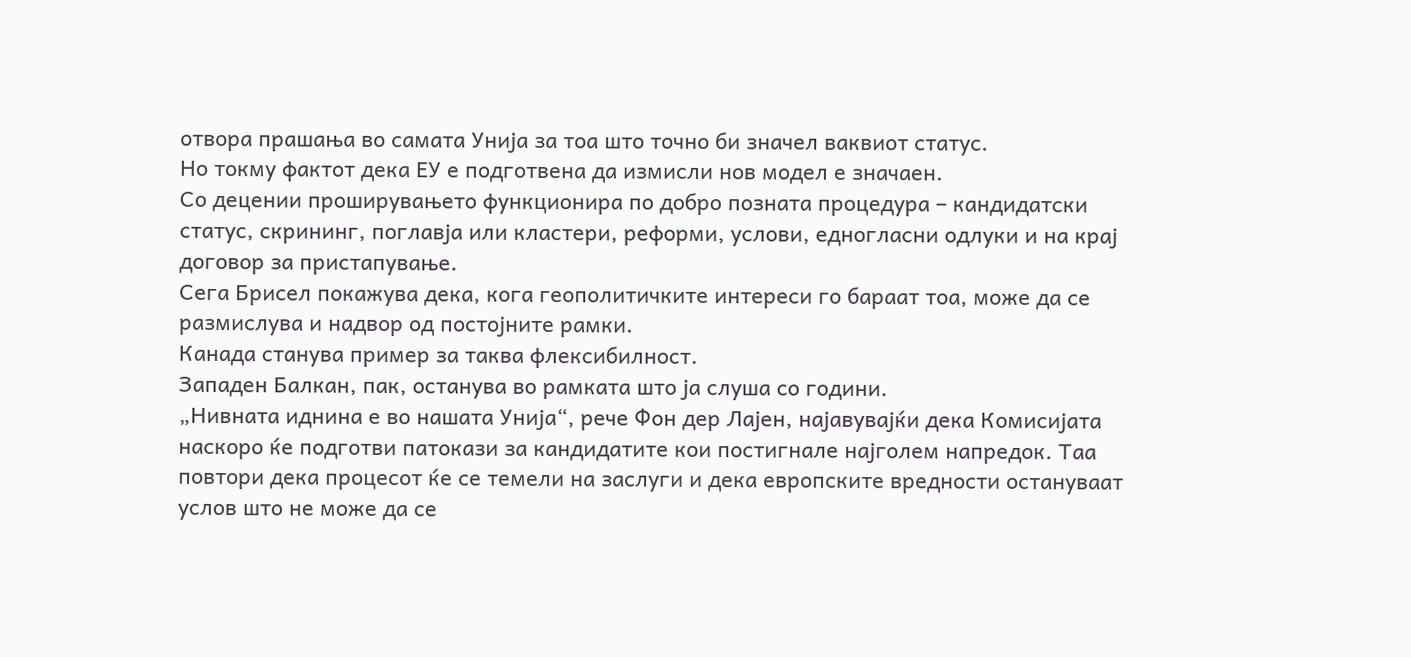отвора прашања во самата Унија за тоа што точно би значел ваквиот статус.
Но токму фактот дека ЕУ е подготвена да измисли нов модел е значаен.
Со децении проширувањето функционира по добро позната процедура – кандидатски статус, скрининг, поглавја или кластери, реформи, услови, едногласни одлуки и на крај договор за пристапување.
Сега Брисел покажува дека, кога геополитичките интереси го бараат тоа, може да се размислува и надвор од постојните рамки.
Канада станува пример за таква флексибилност.
Западен Балкан, пак, останува во рамката што ја слуша со години.
„Нивната иднина е во нашата Унија“, рече Фон дер Лајен, најавувајќи дека Комисијата наскоро ќе подготви патокази за кандидатите кои постигнале најголем напредок. Таа повтори дека процесот ќе се темели на заслуги и дека европските вредности остануваат услов што не може да се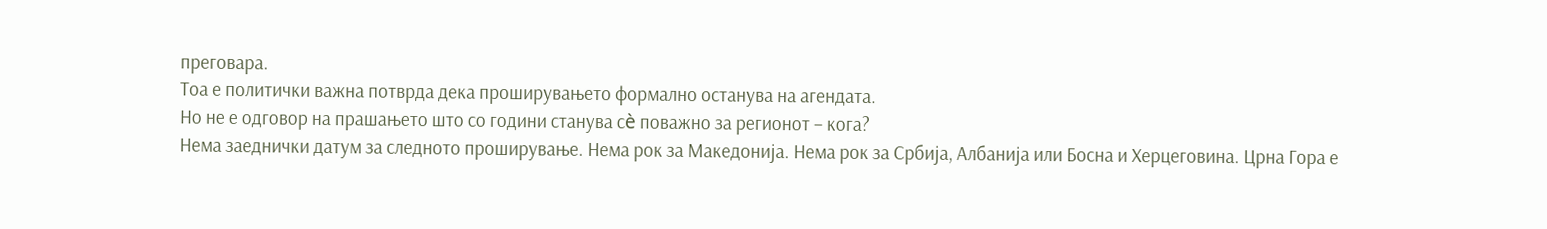преговара.
Тоа е политички важна потврда дека проширувањето формално останува на агендата.
Но не е одговор на прашањето што со години станува сè поважно за регионот – кога?
Нема заеднички датум за следното проширување. Нема рок за Македонија. Нема рок за Србија, Албанија или Босна и Херцеговина. Црна Гора е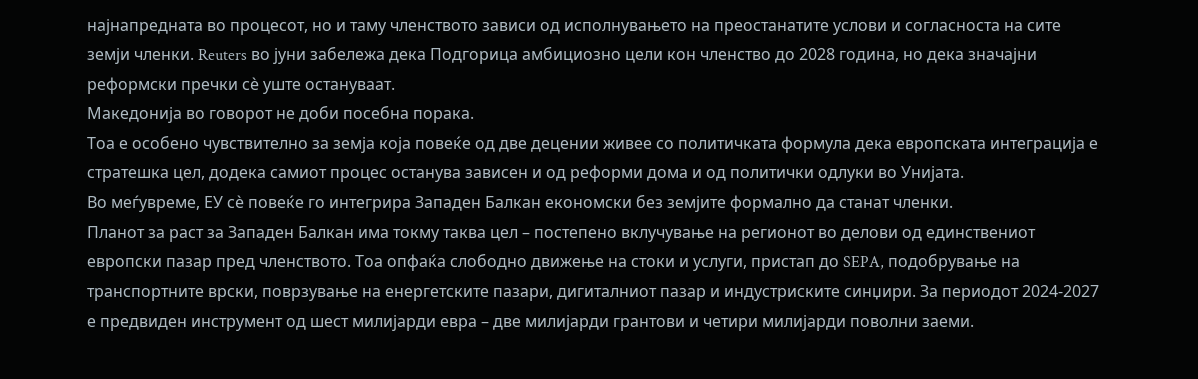најнапредната во процесот, но и таму членството зависи од исполнувањето на преостанатите услови и согласноста на сите земји членки. Reuters во јуни забележа дека Подгорица амбициозно цели кон членство до 2028 година, но дека значајни реформски пречки сè уште остануваат.
Македонија во говорот не доби посебна порака.
Тоа е особено чувствително за земја која повеќе од две децении живее со политичката формула дека европската интеграција е стратешка цел, додека самиот процес останува зависен и од реформи дома и од политички одлуки во Унијата.
Во меѓувреме, ЕУ сè повеќе го интегрира Западен Балкан економски без земјите формално да станат членки.
Планот за раст за Западен Балкан има токму таква цел – постепено вклучување на регионот во делови од единствениот европски пазар пред членството. Тоа опфаќа слободно движење на стоки и услуги, пристап до SEPA, подобрување на транспортните врски, поврзување на енергетските пазари, дигиталниот пазар и индустриските синџири. За периодот 2024-2027 е предвиден инструмент од шест милијарди евра – две милијарди грантови и четири милијарди поволни заеми.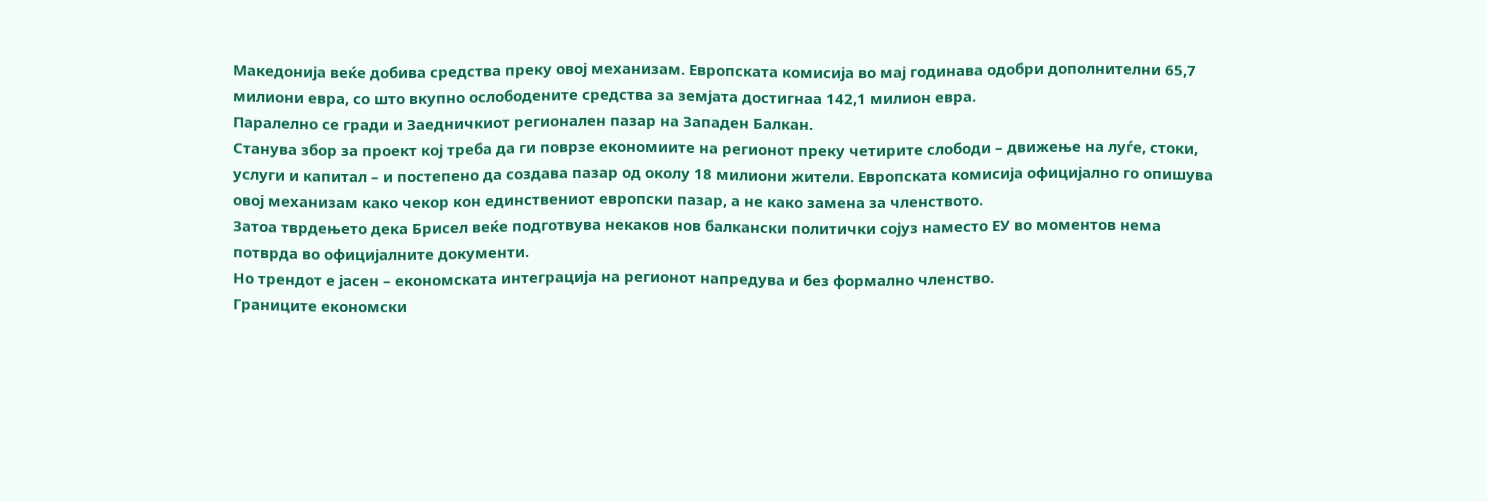Македонија веќе добива средства преку овој механизам. Европската комисија во мај годинава одобри дополнителни 65,7 милиони евра, со што вкупно ослободените средства за земјата достигнаа 142,1 милион евра.
Паралелно се гради и Заедничкиот регионален пазар на Западен Балкан.
Станува збор за проект кој треба да ги поврзе економиите на регионот преку четирите слободи – движење на луѓе, стоки, услуги и капитал – и постепено да создава пазар од околу 18 милиони жители. Европската комисија официјално го опишува овој механизам како чекор кон единствениот европски пазар, а не како замена за членството.
Затоа тврдењето дека Брисел веќе подготвува некаков нов балкански политички сојуз наместо ЕУ во моментов нема потврда во официјалните документи.
Но трендот е јасен – економската интеграција на регионот напредува и без формално членство.
Границите економски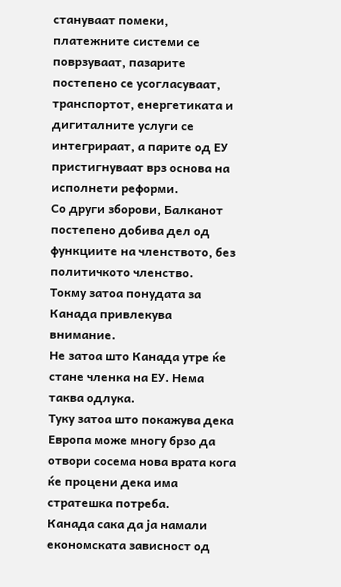стануваат помеки, платежните системи се поврзуваат, пазарите постепено се усогласуваат, транспортот, енергетиката и дигиталните услуги се интегрираат, а парите од ЕУ пристигнуваат врз основа на исполнети реформи.
Со други зборови, Балканот постепено добива дел од функциите на членството, без политичкото членство.
Токму затоа понудата за Канада привлекува внимание.
Не затоа што Канада утре ќе стане членка на ЕУ. Нема таква одлука.
Туку затоа што покажува дека Европа може многу брзо да отвори сосема нова врата кога ќе процени дека има стратешка потреба.
Канада сака да ја намали економската зависност од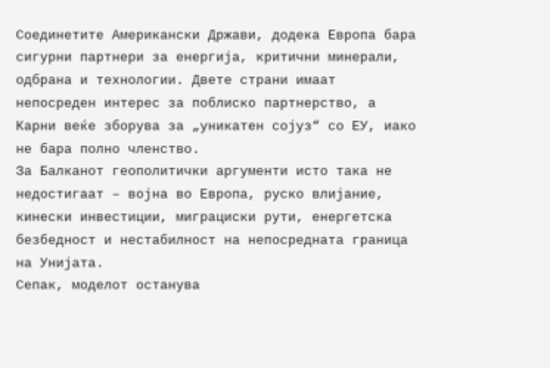Соединетите Американски Држави, додека Европа бара сигурни партнери за енергија, критични минерали, одбрана и технологии. Двете страни имаат непосреден интерес за поблиско партнерство, а Карни веќе зборува за „уникатен сојуз“ со ЕУ, иако не бара полно членство.
За Балканот геополитички аргументи исто така не недостигаат – војна во Европа, руско влијание, кинески инвестиции, миграциски рути, енергетска безбедност и нестабилност на непосредната граница на Унијата.
Сепак, моделот останува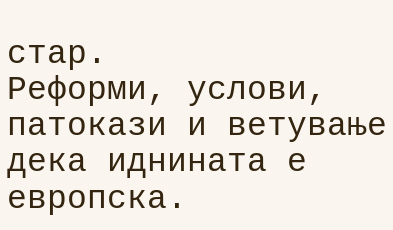стар.
Реформи, услови, патокази и ветување дека иднината е европска.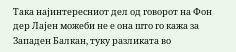Така најинтересниот дел од говорот на Фон дер Лајен можеби не е она што го кажа за Западен Балкан, туку разликата во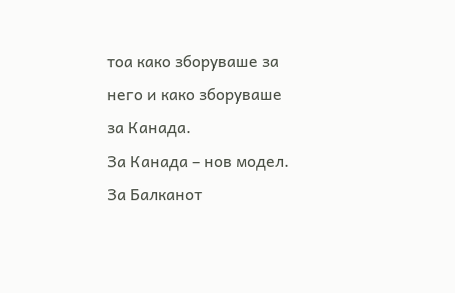тоа како зборуваше за него и како зборуваше за Канада.
За Канада – нов модел.
За Балканот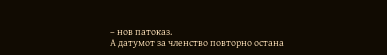– нов патоказ.
А датумот за членство повторно остана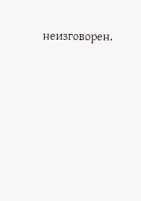неизговорен.